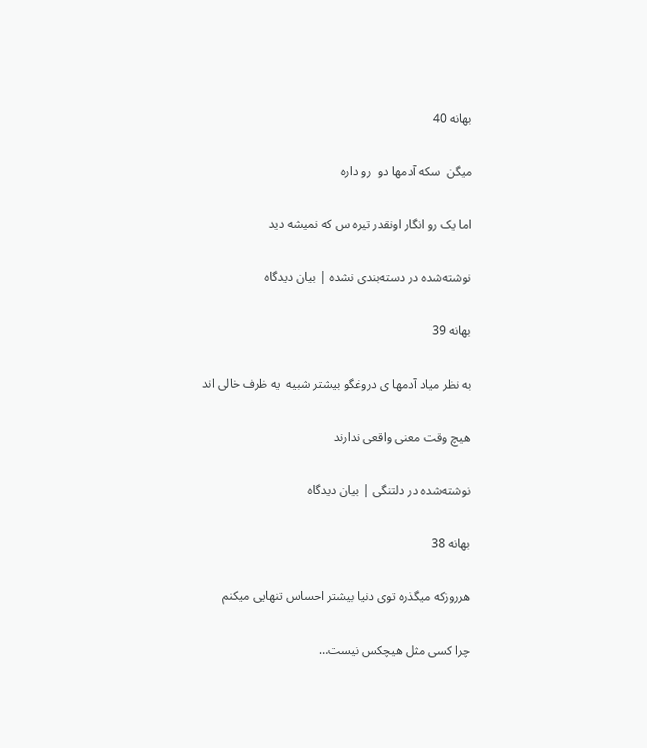بهانه 40

میگن  سکه آدمها دو  رو داره

اما یک رو انگار اونقدر تیره س که نمیشه دید

نوشته‌شده در دسته‌بندی نشده | بیان دیدگاه

بهانه 39

به نظر میاد آدمها ی دروغگو بیشتر شبیه  یه ظرف خالی اند

هیچ وقت معنی واقعی ندارند

نوشته‌شده در دلتنگی | بیان دیدگاه

بهانه 38

هرروزکه میگذره توی دنیا بیشتر احساس تنهایی میکنم

چرا کسی مثل هیچکس نیست…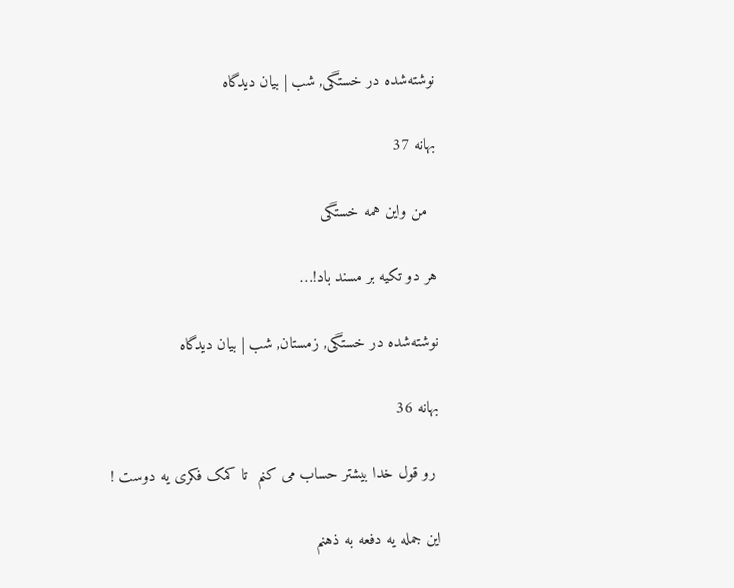نوشته‌شده در خستگی, شب | بیان دیدگاه

بهانه 37

  من واین همه خستگی

هر دو تکیه بر مسند باد!…

نوشته‌شده در خستگی, زمستان, شب | بیان دیدگاه

بهانه 36

 رو قول خدا بیشتر حساب می کنم  تا کمک فکری یه دوست !

این جمله یه دفعه به ذهنم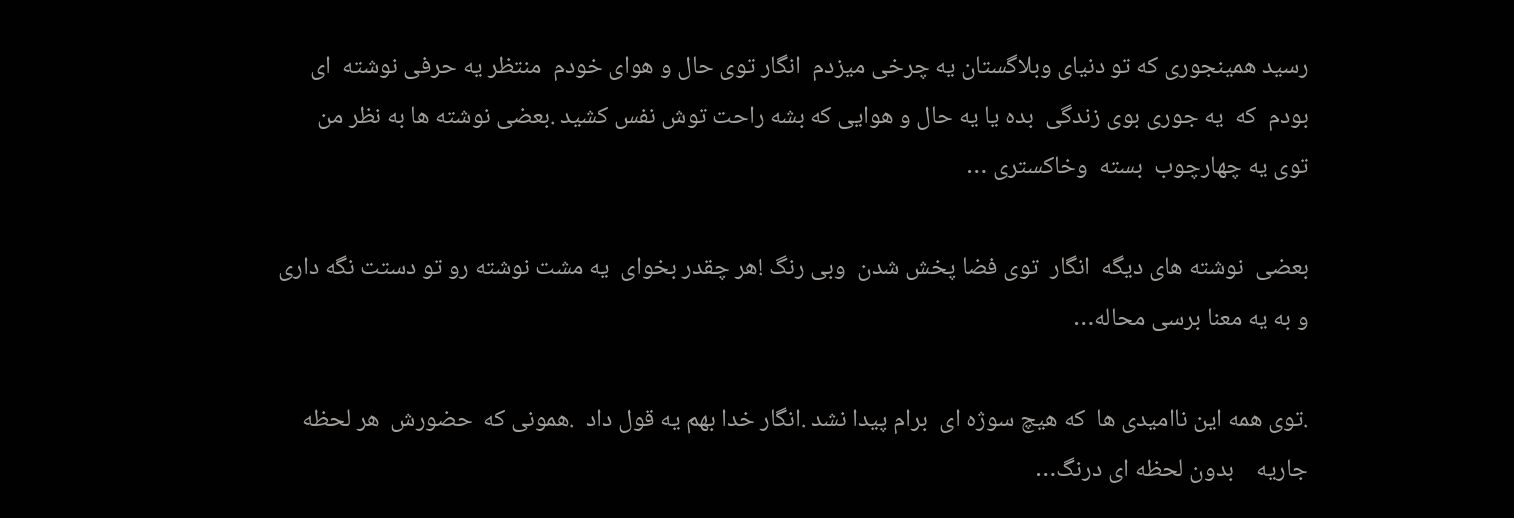رسید همینجوری که تو دنیای وبلاگستان یه چرخی میزدم  انگار توی حال و هوای خودم  منتظر یه حرفی نوشته  ای  بودم  که  یه جوری بوی زندگی  بده یا یه حال و هوایی که بشه راحت توش نفس کشید .بعضی نوشته ها به نظر من  توی یه چهارچوب  بسته  وخاکستری …

بعضی  نوشته های دیگه  انگار  توی فضا پخش شدن  وبی رنگ !هر چقدر بخوای  یه مشت نوشته رو تو دستت نگه داری  و به یه معنا برسی محاله…

.توی همه این ناامیدی ها  که هیچ سوژه ای  برام پیدا نشد .انگار خدا بهم یه قول داد  .همونی که  حضورش  هر لحظه جاریه    بدون لحظه ای درنگ…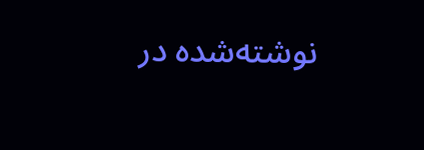نوشته‌شده در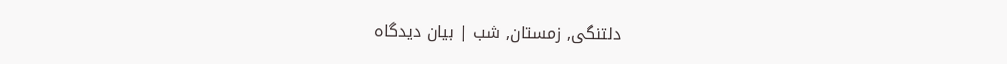دلتنگی, زمستان, شب | بیان دیدگاه